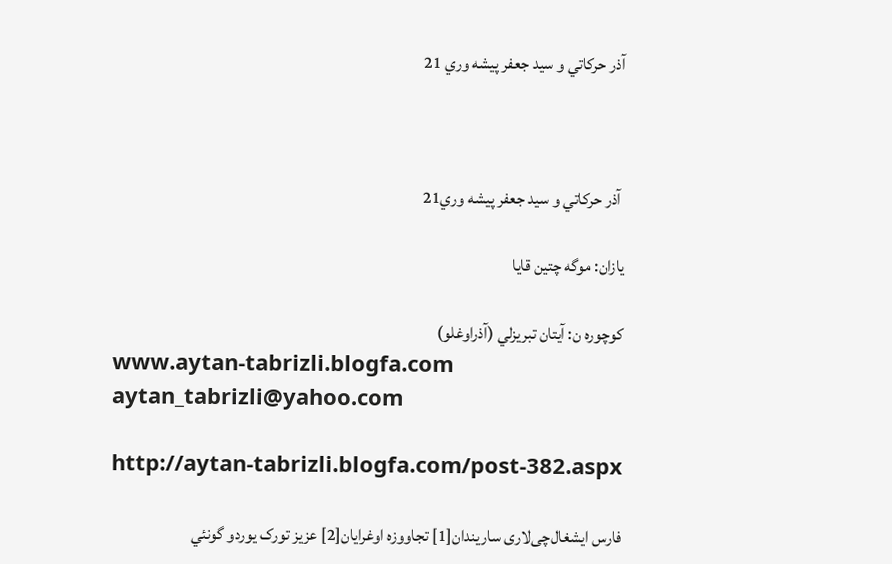آذر حركاتي و سید جعفر پيشه وري 21



 آذر حركاتي و سید جعفر پيشه وري21

يازان: موگه چتین قایا

كوچوره ن: آيتان تبريزلي (آذراوغلو)
www.aytan-tabrizli.blogfa.com
aytan_tabrizli@yahoo.com

http://aytan-tabrizli.blogfa.com/post-382.aspx

فارس ایشغال‌چی‌لاری ساريندان[1] تجاووزه اوغرایان[2] عزیز تورک یوردو گونئي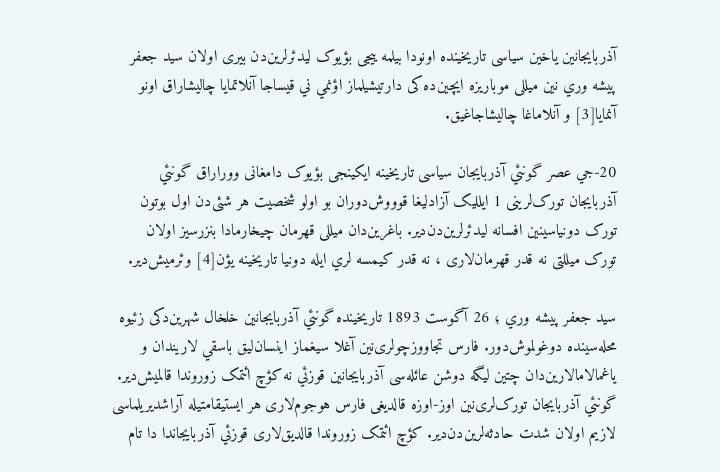آذربايجانین یاخین سیاسی تاریخینده اونودا بیلمه يیجی بؤیوک لیدئرلرین‌دن بیری اولان سید جعفر پيشه وري نين میللی موباریزه ایچین‌ده کی دارتيشيلماز اؤنمي ني قیساجا آنلاتمايا چالیشا‌راق اونو آنمايا[3] و آنلاماغا چالیشاجاغیق.

20-جي عصر گونئي آذربایجان سیاسی تاریخینه ایکینجی بؤیوک دامغانی وورا‌راق گونئي آذربایجان تورک‌لرینی 1 ایللیک آزادلیغا قوووش‌دوران بو اولو شخصیت هر شئی‌دن اول بوتون تورک دونیاسینین افسانه لیدئرلرین‌دن‌دیر. باغرین‌دان میللی قهرمان چیخارمادا بنزرسیز اولان تورک میللتی نه قدر قهرمان‌لاری ، نه قدر كيمسه لري ایله دونیا تاریخینه يؤن[4] وئرمیش‌دیر.

سید جعفر پيشه وري ؛ 26 آگوست 1893 تاریخینده گونئي آذربايجانین خلخال شهرین‌دکی زئیوه محله‌سینده دوغولموش‌دور. فارس تجاووزچولری‌نین آغلا سیغماز اینسان‌لیق باسقي لاريندان و یاغمالاما‌لارین‌دان چتين ليگه دوشن عائله‌سی آذربايجانین قوزئي نه کؤچ ائتمک زوروندا قالمیش‌دیر. گونئي آذربایجان تورک‌لری‌نین اوز-اوزه قالدیغی فارس هوجوم‌لاری هر ایستیقامتیله آراشدیریلماسی لازیم اولان شدت حادثه‌لرین‌دن‌دیر. كؤچ ائتمک زوروندا قالدیق‌لاری قوزئي آذربایجاندا دا تام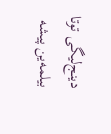دینج‌لیگی توتا بیلمه‌ین پيشه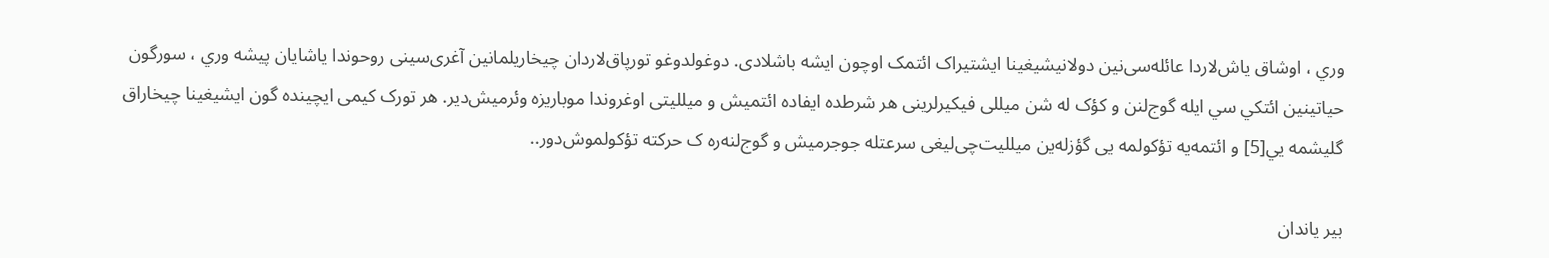وري ، اوشاق یاش‌لاردا عائله‌سی‌نین دولانیشیغینا ایشتیراک ائتمک اوچون ایشه باشلادی. دوغولدوغو تورپاق‌لاردان چیخاریلمانین آغری‌سینی روحوندا یاشایان پيشه وري ، سورگون حیاتینین ائتكي سي ايله گوج‌لنن و کؤک له شن میللی فیکیرلرینی هر شرطده ایفاده ائتمیش و میللیتی اوغروندا موباریزه وئرمیش‌دیر. هر تورک کیمی ایچینده گون ایشیغینا چیخا‌راق گليشمه يي[5] و ائتمه‌یه تؤکولمه یی گؤزله‌ین میللیت‌چی‌لیغی سرعتله جوجرمیش و گوج‌لنه‌ره ک حرکته تؤکولموش‌دور..

بیر ياندان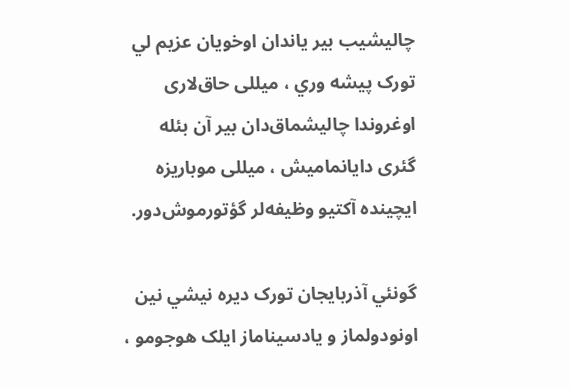چالیشیب بیر ياندان اوخویان عزيم لي تورک پيشه وري ، میللی حاق‌لاری اوغروندا چالیشماق‌دان بیر آن بئله گئری دایانمامیش ، میللی موباریزه ایچینده آکتیو وظیفه‌لر گؤتورموش‌دور.

گونئي آذربایجان تورک ديره نيشي نين اونودولماز و یادسیناماز ایلک هوجومو ،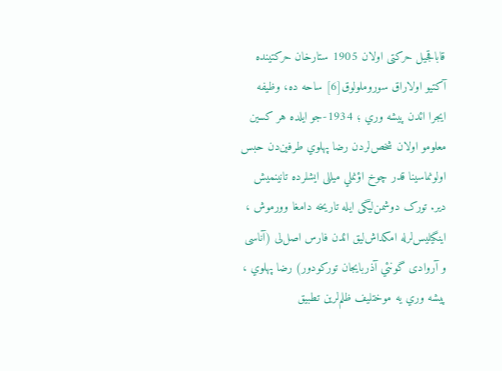قاباقجیل حرکتی اولان 1905 ستارخان حرکتینده آکتیو اولا‌راق سوروملولوق[6] ساحه ده، وظیفه ایجرا ائدن پيشه وري ؛ 1934-جو ایلده هر کسین معلومو اولان شخص‌لردن رضا پهلوي طرفین‌دن حبس اولونماسینا قدر چوخ اؤنملي میللی ایشلرده تانينميش دير. تورک دوشمن‌لیگی ایله تاریخه دامغا وورموش ، اينگیلیس‌لرله امکداش‌لیق ائدن فارس اصل‌لی (آناسی و آروادی گونئي آذربایجان تورکودور) رضا پهلوي ، پيشه وري یه موختلیف ظلم‌لرین تطبیق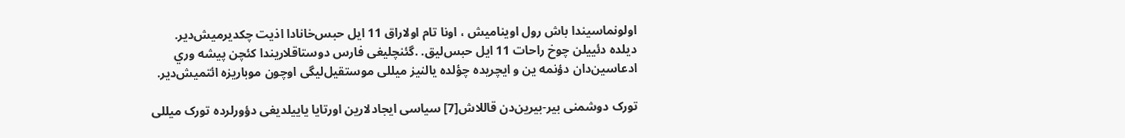اولونماسیندا باش رول اوینامیش ، اونا تام اولا‌راق 11 ایل حبس‌خانادا اذیت چکدیرمیش‌دیر. دیلده دئييلن چوخ راحات 11 ایل حبس‌لیق. .گئنچلیغی فارس دوستاقلاريندا کئچن پيشه وري ادعاسین‌دان دؤنمه ين و ایچریده چؤلده یالنیز میللی موستقیل‌لیگی اوچون موباریزه ائتمیش‌دیر.

تورک دوشمنی بیر-بیرین‌دن قاللاش[7] سیاسی ایجادلارین اورتایا یاییلدیغی دؤورلرده تورک میللی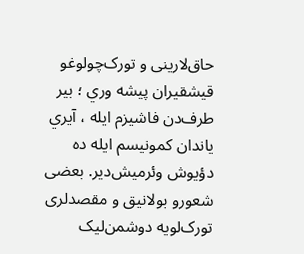حاق‌لارینی و تورک‌چولوغو قیشقیران پيشه وري ؛ بیر طرف‌دن فاشیزم ایله ، آيري ياندان كمونيسم ایله ده دؤیوش وئرمیش‌دیر. بعضی شعورو بولانیق و مقصدلری تورک‌لویه دوشمن‌لیک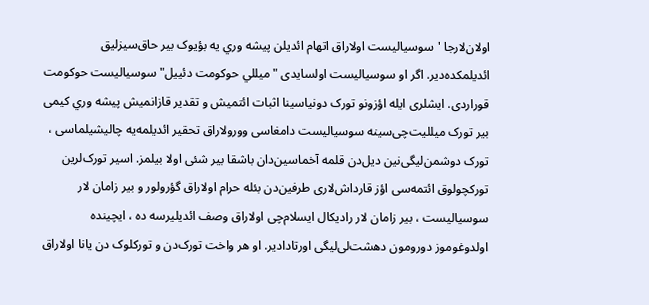اولان‌لارجا 'سوسیالیست اولا‌راق اتهام ائدیلن پيشه وري یه بؤیوک بیر حاق‌سیزلیق ائدیلمکده‌دیر. اگر او سوسیالیست اولسایدی "ميللي حوکومت دئییل" سوسیالیست حوکومت قوراردی. ايشلری ایله اؤزونو تورک دونیاسینا اثبات ائتمیش و تقدیر قازانمیش پيشه وري کیمی بیر تورک میللیت‌چی‌سینه سوسیالیست دامغاسی وورولا‌راق تحقیر ائدیلمه‌یه چالیشیلماسی ، تورک دوشمن‌لیگی‌نین دیل‌دن قلمه آخماسین‌دان باشقا بیر شئی اولا بیلمز. اسیر تورک‌لرین تورکچولوق ائتمه‌سی اؤز قارداش‌لاری طرفین‌دن بئله حرام اولا‌راق گؤرولور و بير زامان لار سوسیالیست ، بير زامان لار رادیکال ايسلام‌چی اولا‌راق وصف ائدیلیرسه ده ، ایچینده اولدوغوموز دورومون دهشت‌لی‌لیگی اورتادا‌دیر. او هر واخت تورک‌دن و تورکلوک دن یانا اولا‌راق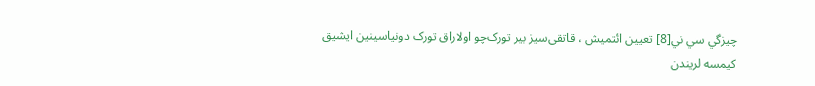چيزگي سي ني[8] تعیین ائتمیش ، قاتقی‌سیز بیر تورک‌چو اولا‌راق تورک دونیاسینین ایشیق كيمسه لريندن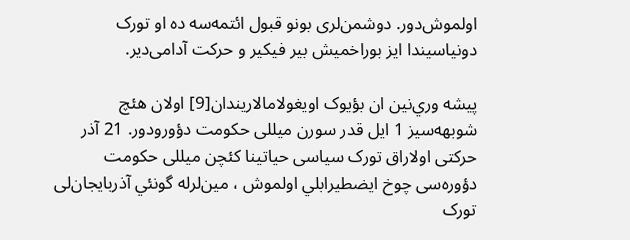اولموش‌دور. دوشمن‌لری بونو قبول ائتمه‌سه ده او تورک دونیاسیندا ایز بوراخمیش بیر فیکیر و حرکت آدامی‌دیر.

پيشه وري‌نین ان بؤیوک اويغولامالاريندان[9] اولان هئچ شوبهه‌سیز 1 ایل قدر سورن میللی حکومت دؤورودور. 21 آذر حرکتی اولا‌راق تورک سیاسی حیاتینا کئچن میللی حکومت دؤوره‌سی چوخ ايضطيرابلي اولموش ، مین‌لرله گونئي آذربایجان‌لی تورک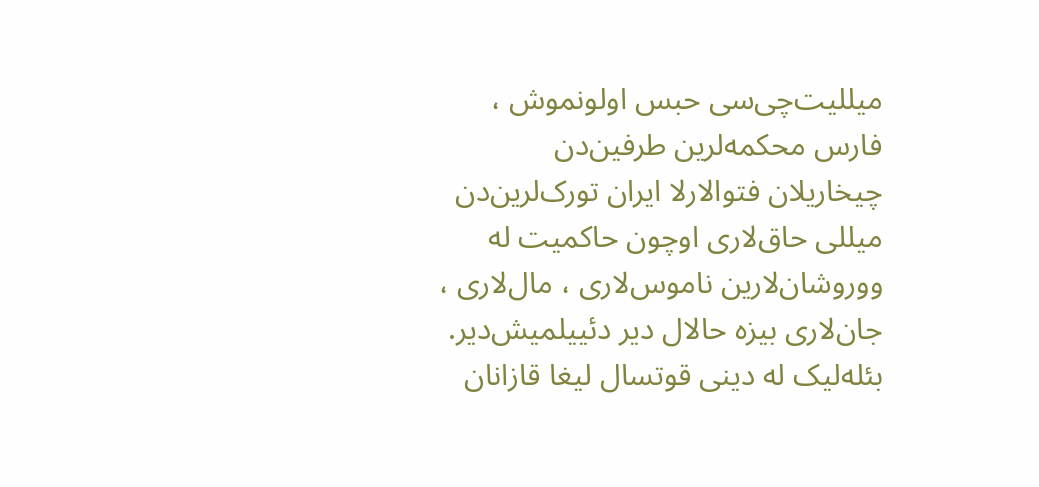میللیت‌چی‌سی حبس اولونموش ، فارس محکمه‌لرین طرفین‌دن چیخاریلان فتوا‌لارلا ایران تورک‌لرین‌دن میللی حاق‌لاری اوچون حاکمیت له ووروشان‌لارین ناموس‌لاری ، مال‌لاری ، جان‌لاری بیزه حالال دير دئییلمیش‌دیر. بئله‌لیک له دینی قوتسال ليغا قازانان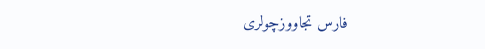فارس تجاووزچولری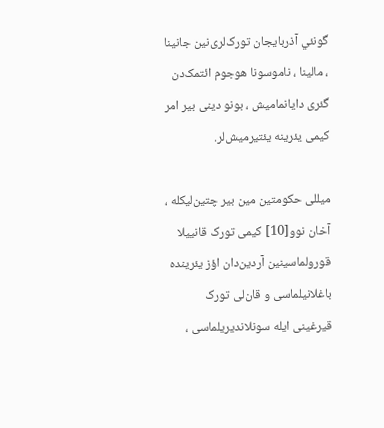گونئي آذربایجان تورک‌لری‌نین جانینا ، مالینا ، ناموسونا هوجوم ائتمک‌دن گئری دایانمامیش ، بونو دینی بیر امر کیمی یئرینه یئتیرمیش‌لر.

میللی حکومتین مین بیر چتین‌لیکله ، آخان نوو[10] کیمی تورک قانییلا قورولماسینین آردین‌دان اؤز يئرينده باغلانیلماسی و قان‌لی تورک قیرغینی ایله سونلاندیریلماسی ،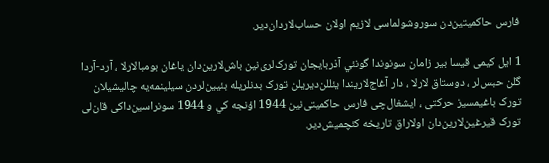فارس حاکمیتین‌دن سوروشولماسی لازیم اولان حساب‌لاردان‌دیر.

1 ایل کیمی قیسا بیر زامان سونوندا گونئي آذربایجان تورک‌لری‌نین باش‌لارین‌دان یاغان بومبا‌لارلا ، آرد-آردا گلن حبس‌لر ، دوستاق لارلا ، دار آغاج‌لاریندا یئللن‌دیریلن تورک بدنلریله بئیین‌لردن سیلینمه‌یه چالیشیلان تورک باغيمسيز حرکتی ، ایشغال‌چی فارس حاکمیتی‌نین 1944 اؤنجه كي و 1944 سونراسین‌داکی قان‌لی تورک قیرغین‌لارین‌دان اولا‌راق تاریخه کئچمیش‌دیر.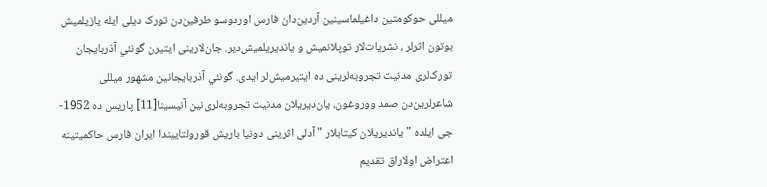میللی حوکومتین داغیلماسینین آردین‌دان فارس اوردوسو طرفین‌دن تورک دیلی ايله یازیلمیش بوتون اثرلر ، نشریات‌لار توپلانمیش و یاندیریلمیش‌دیر. جان‌لارینی ایتیرن گونئي آذربایجان تورک‌لری مدنیت تجروبه‌لرینی ده ایتیرمیش‌لر ایدی. گونئي آذربايجانین مشهور میللی شاعرلرین‌دن صمد ووروغون، یان‌دیریلان مدنیت تجروبه‌لری‌نین آنيسينا[11] پاريس ده 1952-جی ایلده "يانديريلان كیتابلار " آدلی اثرینی دونیا باریش قورولتاییندا ایران فارس حاکمیتینه اعتراض اولا‌راق تقدیم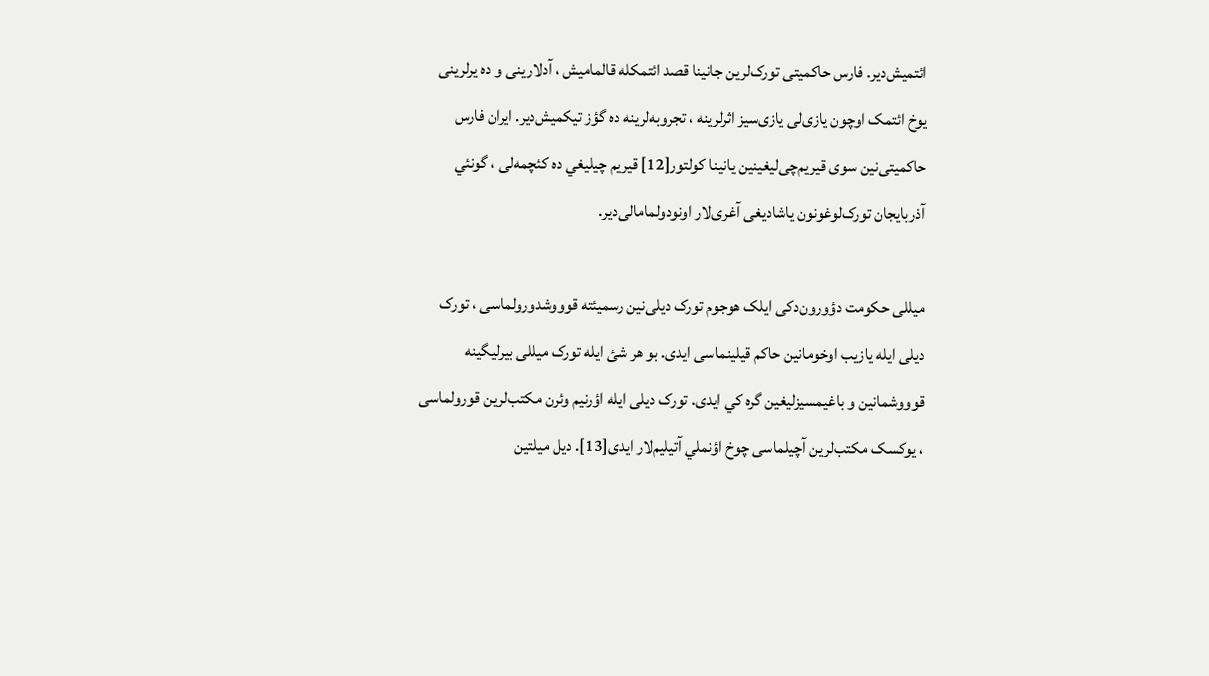ائتمیش‌دیر. فارس حاکمیتی تورک‌لرین جانینا قصد ائتمکله قالمامیش ، آدلارینی و ده یرلرینی یوخ ائتمک اوچون یازی‌لی یازی‌سیز اثرلرینه ، تجروبه‌لرینه ده گؤز تیکمیش‌دیر. ایران فارس حاکمیتی‌نین سوی قیریم‌چی‌لیغینین یانینا كولتور[12] قيريم چيليغي ده کئچمه‌لی ، گونئي آذربایجان تورک‌لوغونون یاشادیغی آغری‌لار اونودولماما‌لی‌دیر.

میللی حکومت دؤورون‌دکی ایلک هوجوم تورک دیلی‌نین رسمیئته قوووشدورولماسی ، تورک دیلی ایله یازیب اوخومانین حاکم قیلینماسی ایدی. بو هر شئ ایله تورک میللی بیرلیگینه قوووشمانین و باغيمسيزليغين گره كي ایدی. تورک دیلی ایله اؤرنیم وئرن مکتب‌لرین قورولماسی ، یوکسک مکتب‌لرین آچیلماسی چوخ اؤنملي آتیلیم‌لار ایدی[13]. دیل ميلتين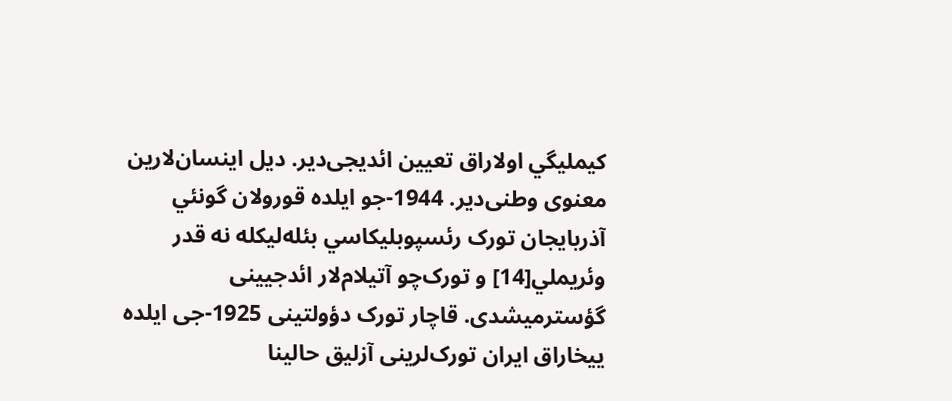كيمليگي اولا‌راق تعیین ائدیجی‌دیر. دیل اینسان‌لارین معنوی وطنی‌دیر. 1944-جو ایلده قورولان گونئي آذربایجان تورک رئسپوبلیکاسي بئله‌لیکله نه قدر وئريملي[14] و تورک‌چو آتیلام‌لار ائدجیینی گؤسترمیشدی. قاچار تورک دؤولتینی 1925-جی ایلده ییخا‌راق ايران تورک‌لرینی آزلیق حالینا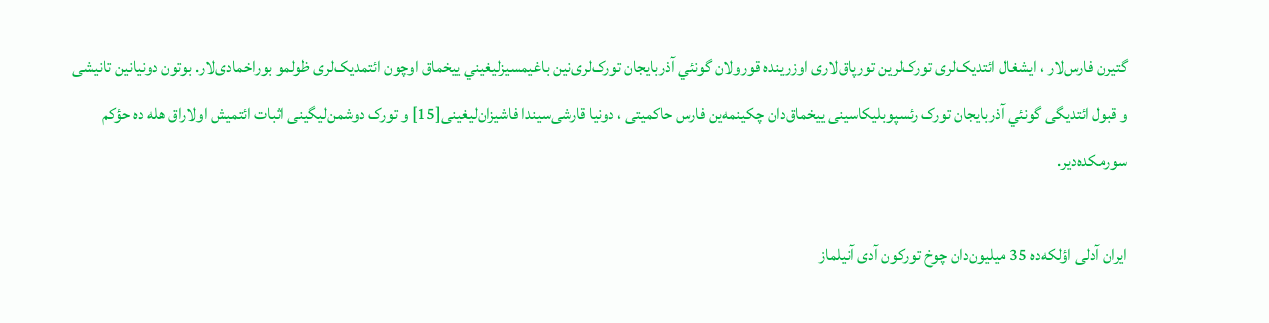گتیرن فارس‌لار ، ایشغال ائتدیک‌لری تورک‌لرین تورپاق‌لاری اوزرینده قورولان گونئي آذربایجان تورک‌لری‌نین باغيمسيزليغيني ییخماق اوچون ائتمدیک‌لری ظولمو بوراخمادی‌لار. بوتون دونیانین تانیشی و قبول ائتدیگی گونئي آذربایجان تورک رئسپوبلیکاسینی ییخماق‌دان چکینمه‌ین فارس حاکمیتی ، دونیا قارشی‌سیندا فاشیزان‌لیغینی[15] و تورک دوشمن‌لیگینی اثبات ائتمیش اولا‌راق هله ده حؤکم سورمکده‌دیر.

ايران آدلی اؤلکه‌ده 35 میلیون‌دان چوخ تورکون آدی آنيلماز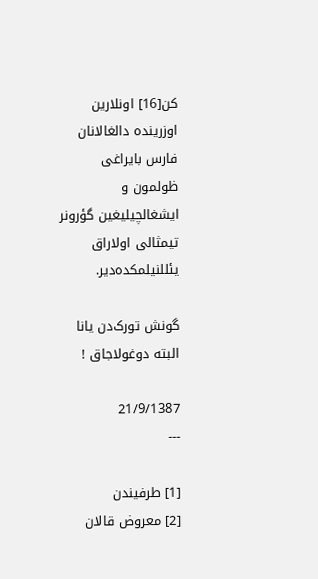كن[16] اونلارین اوزرینده دالغا‌لانان فارس بایراغی ظولمون و ایشغالچیلیغین گؤرونر تیمثا‌لی اولا‌راق یئللنیلمکده‌دیر.

گونش تورک‌دن یانا البته دوغولا‌جاق !

21/9/1387
---

[1] طرفيندن
[2] معروض قالان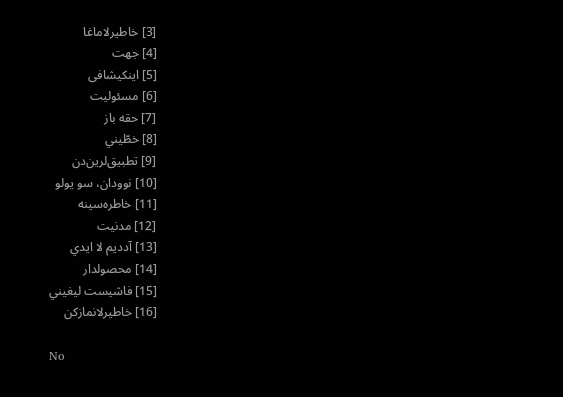[3] خاطيرلاماغا
[4] جهت
[5] اینکیشافی
[6] مسئوليت
[7] حقه باز
[8] خطّيني
[9] تطبیق‌لرین‌دن
[10] نوودان، سو يولو
[11] خاطره‌سینه
[12] مدنیت
[13] آدديم لا ايدي
[14] محصولدار
[15] فاشيست ليغيني
[16] خاطیرلانمازکن

No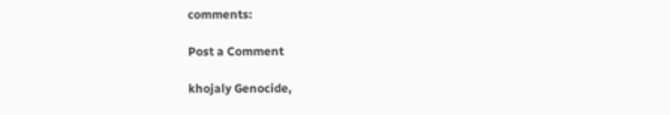comments:

Post a Comment

khojaly Genocide,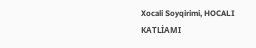Xocali Soyqirimi, HOCALI KATLİAMI